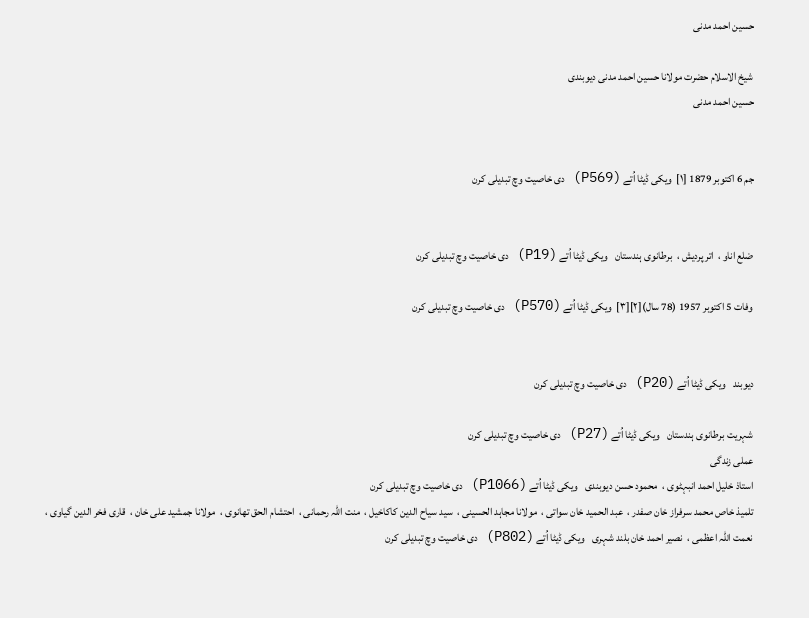حسین احمد مدنی

شیخ الاسلام حضرت مولانا حسین احمد مدنی دیوبندی
حسین احمد مدنی


جم 6 اکتوبر 1879 [۱]  ویکی ڈیٹا اُتے (P569) دی خاصیت وچ تبدیلی کرن


ضلع اناو ،  اتر پردیش ،  برطانوی ہندستان   ویکی ڈیٹا اُتے (P19) دی خاصیت وچ تبدیلی کرن

وفات 5 اکتوبر 1957 (78 سال)[۲][۳]  ویکی ڈیٹا اُتے (P570) دی خاصیت وچ تبدیلی کرن


دیوبند   ویکی ڈیٹا اُتے (P20) دی خاصیت وچ تبدیلی کرن

شہریت برطانوی ہندستان   ویکی ڈیٹا اُتے (P27) دی خاصیت وچ تبدیلی کرن
عملی زندگی
استاذ خلیل احمد انبہٹوی ،  محمود حسن دیوبندی   ویکی ڈیٹا اُتے (P1066) دی خاصیت وچ تبدیلی کرن
تلمیذ خاص محمد سرفراز خان صفدر ،  عبد الحمید خان سواتی ،  مولانا مجاہد الحسينى ،  سید سیاح الدین کاکاخیل ،  منت اللہ رحمانی ،  احتشام الحق تھانوی ،  مولانا جمشید علی خان ،  قاری فخر الدین گیاوی ،  نعمت اللہ اعظمی ،  نصیر احمد خان بلند شہری   ویکی ڈیٹا اُتے (P802) دی خاصیت وچ تبدیلی کرن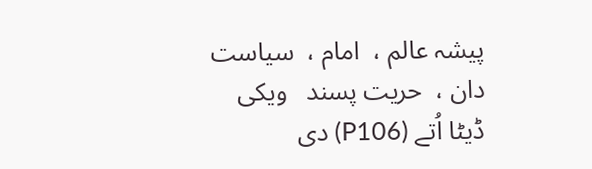پیشہ عالم ،  امام ،  سیاست دان ،  حریت پسند   ویکی ڈیٹا اُتے (P106) دی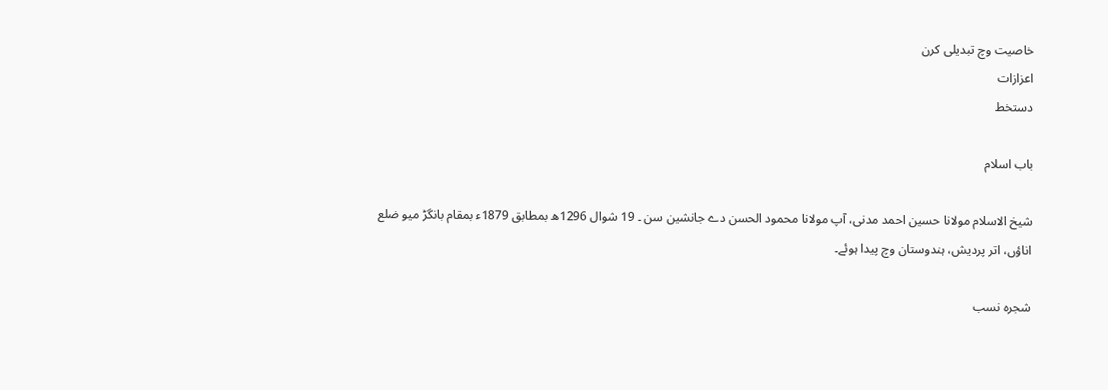خاصیت وچ تبدیلی کرن
اعزازات
دستخط

باب اسلام

شیخ الاسلام مولانا حسین احمد مدنی، آپ مولانا محمود الحسن دے جانشین سن ۔ 19 شوال 1296ھ بمطابق 1879ء بمقام بانگڑ میو ضلع اناؤں، اتر پردیش، ہندوستان وچ پیدا ہوئے۔

شجرہ نسب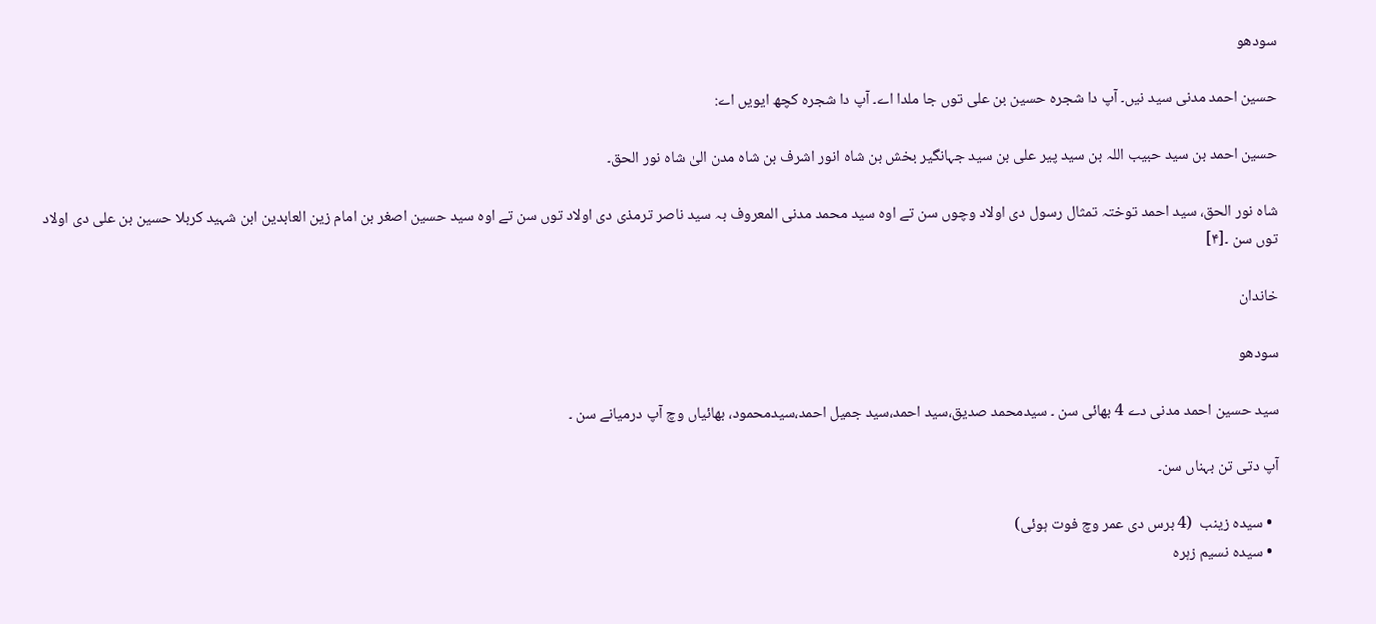سودھو

حسین احمد مدنی سید نيں۔ آپ دا شجرہ حسین بن علی توں جا ملدا اے۔ آپ دا شجرہ کچھ ایويں اے:

حسین احمد بن سید حبیب اللہ بن سید پیر علی بن سید جہانگیر بخش بن شاہ انور اشرف بن شاہ مدن الیٰ شاہ نور الحق۔

شاہ نور الحق، سید احمد توختہ تمثال رسول دی اولاد وچوں سن تے اوہ سید محمد مدنی المعروف بہ سید ناصر ترمذی دی اولاد توں سن تے اوہ سید حسین اصغر بن امام زین العابدین ابن شہید کربلا حسین بن علی دی اولاد توں سن ۔[۴]

خاندان

سودھو

سید حسین احمد مدنی دے 4 بھائی سن ۔ سیدمحمد صدیق،سید احمد،سید جمیل احمد،سیدمحمود، بھائیاں وچ آپ درمیانے سن ۔

آپ دتی تن بہناں سن۔

  • سیدہ زینب  (4 برس دی عمر وچ فوت ہوئی)
  • سیدہ نسیم زہرہ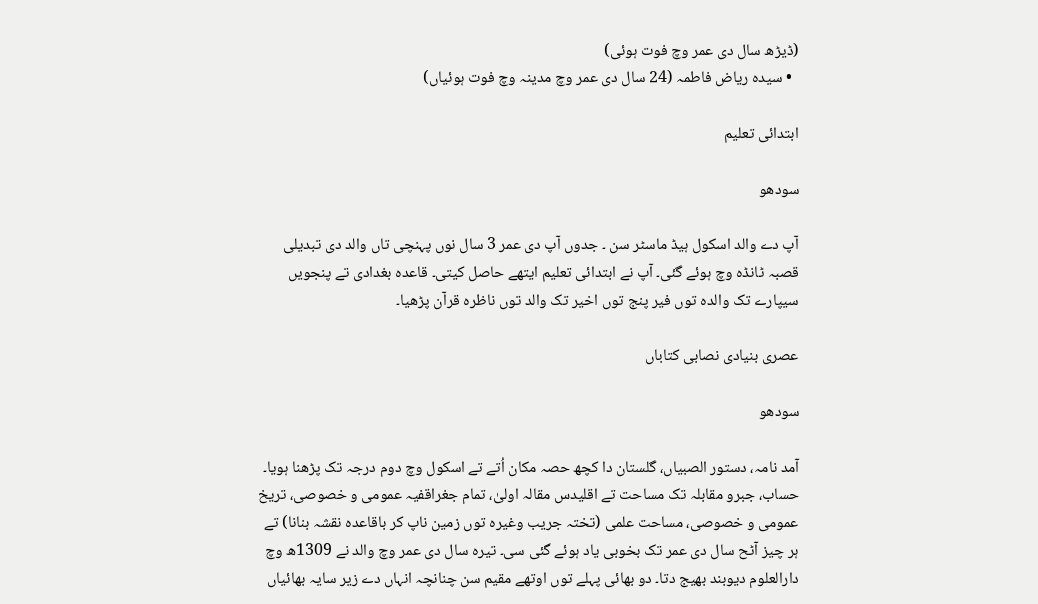(ڈیڑھ سال دی عمر وچ فوت ہوئی)
  • سیدہ ریاض فاطمہ (24 سال دی عمر وچ مدینہ وچ فوت ہوئیاں)

ابتدائی تعلیم

سودھو

آپ دے والد اسکول ہیڈ ماسٹر سن ۔ جدوں آپ دی عمر 3 سال نوں پہنچی تاں والد دی تبدیلی قصبہ ٹانڈہ وچ ہوئے گئی۔ آپ نے ابتدائی تعلیم ایتھے حاصل کيتی۔ قاعدہ بغدادی تے پنجويں سیپارے تک والدہ توں فیر پنج توں اخیر تک والد توں ناظرہ قرآن پڑھیا۔

عصری بنیادی نصابی کتاباں

سودھو

آمد نامہ، دستور الصبیاں، گلستان دا کچھ حصہ مکان اُتے تے اسکول وچ دوم درجہ تک پڑھنا ہويا۔ حساب، جبرو مقابلہ تک مساحت تے اقلیدس مقالہ اولیٰ، تمام جغراقفیہ عمومی و خصوصی، تریخ عمومی و خصوصی، مساحت علمی (تختہ جریب وغیرہ توں زمین ناپ کر باقاعدہ نقشہ بنانا) تے ہر چیز آٹح سال دی عمر تک بخوبی یاد ہوئے گئی سی۔ تیرہ سال دی عمر وچ والد نے 1309ھ وچ دارالعلوم دیوبند بھیج دتا۔ دو بھائی پہلے توں اوتھے مقیم سن چنانچہ انہاں دے زیر سایہ بھائیاں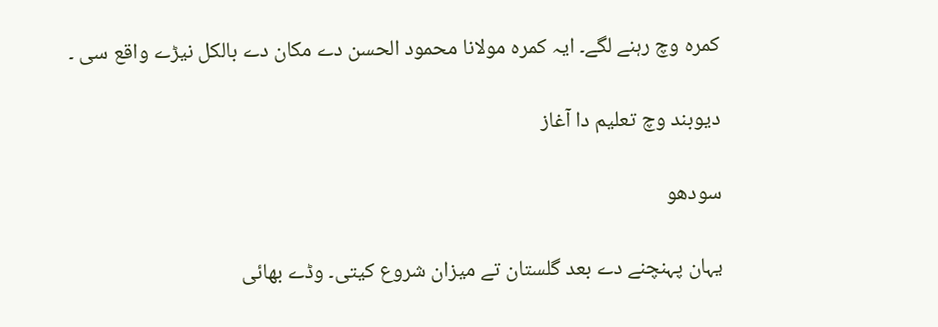کمرہ وچ رہنے لگے۔ ایہ کمرہ مولانا محمود الحسن دے مکان دے بالکل نیڑے واقع سی ۔

دیوبند وچ تعلیم دا آغاز

سودھو

یہان پہنچنے دے بعد گلستان تے میزان شروع کيتی۔ وڈے بھائی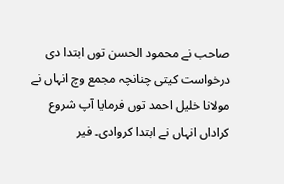صاحب نے محمود الحسن توں ابتدا دی درخواست کيتی چنانچہ مجمع وچ انہاں نے مولانا خلیل احمد توں فرمایا آپ شروع کراداں انہاں نے ابتدا کروادی۔ فیر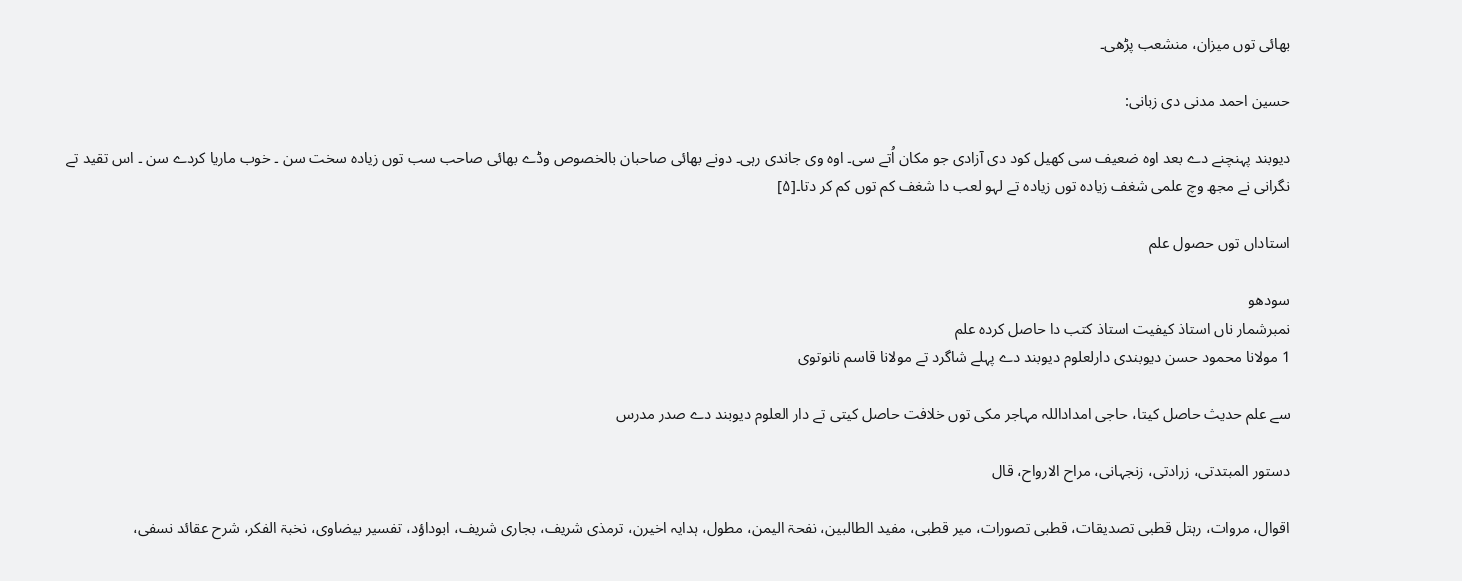بھائی توں میزان، منشعب پڑھی۔

حسین احمد مدنی دی زبانی:

دیوبند پہنچنے دے بعد اوہ ضعیف سی کھیل کود دی آزادی جو مکان اُتے سی۔ اوہ وی جاندی رہی۔ دونے بھائی صاحبان بالخصوص وڈے بھائی صاحب سب توں زیادہ سخت سن ۔ خوب ماریا کردے سن ۔ اس تقید تے نگرانی نے مجھ وچ علمی شغف زیادہ توں زیادہ تے لہو لعب دا شغف کم توں کم کر دتا۔[۵]

استاداں توں حصول علم

سودھو
نمبرشمار ناں استاذ کیفیت استاذ کتب دا حاصل کردہ علم
1 مولانا محمود حسن دیوبندی دارلعلوم دیوبند دے پہلے شاگرد تے مولانا قاسم نانوتوی

سے علم حدیث حاصل کيتا، حاجی امداداللہ مہاجر مکی توں خلافت حاصل کيتی تے دار العلوم دیوبند دے صدر مدرس

دستور المبتدتی، زرادتی، زنجہانی، مراح الارواح، قال

اقوال، مروات، رہتل قطبی تصدیقات، قطبی تصورات، میر قطبی، مفید الطالبین، نفحۃ الیمن، مطول، ہدایہ اخیرن، ترمذی شریف، بجاری شریف، ابوداؤد، تفسیر بیضاوی، نخبۃ الفکر، شرح عقائد نسفی،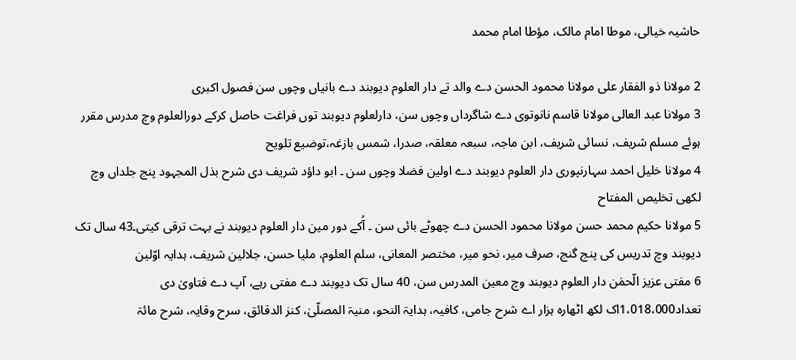حاشیہ خیالی، موطا امام مالک، مؤطا امام محمد

2 مولانا ذو الفقار علی مولانا محمود الحسن دے والد تے دار العلوم دیوبند دے بانیاں وچوں سن فصول اکبری
3 مولانا عبد العالی مولانا قاسم نانوتوی دے شاگرداں وچوں سن، دارلعلوم دیوبند توں فراغت حاصل کرکے دورالعلوم وچ مدرس مقرر ہوئے مسلم شریف، نسائی شریف، ابن ماجہ، سبعہ معلقہ، صدرا، شمس بازغہ،توضیع تلویح
4 مولانا خلیل احمد سہارنپوری دار العلوم دیوبند دے اولین فضلا وچوں سن ۔ ابو داؤد شریف دی شرح بذل المجہود پنج جلداں وچ لکھی تخلیص المفتاح
5 مولانا حکیم محمد حسن مولانا محمود الحسن دے چھوٹے بائی سن ۔ آُکے دور مین دار العلوم دیوبند نے بہت ترقی کيتی۔43 سال تک دیوبند وچ تدریس کی پنج گنج، صرف میر، نحو میر، مختصر المعانی، سلم العلوم، ملیا حسن، جلالین شریف، ہدایہ اوّلین
6 مفتی عزیز الّحمٰن دار العلوم دیوبند وچ معین المدرس سن، 40 سال تک دیوبند دے مفتی رہے، آپ دے فتاویٰ دی تعداد1،018،000اک لکھ اٹھارہ ہزار اے شرح جامی، کافیہ، ہدایۃ النحو، منیۃ المصلّیٰ، کنز الدقائق، سرح وقایہ، شرح مائۃ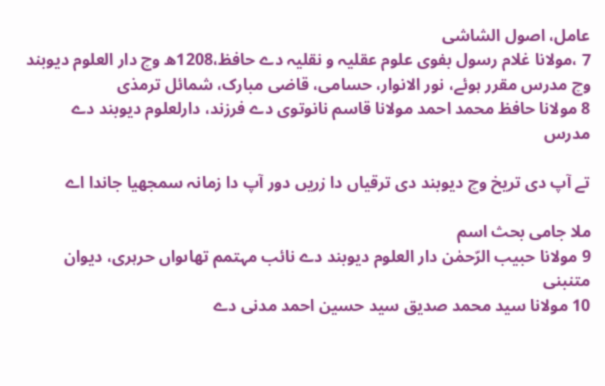عامل، اصول الشاشی
7 ،مولانا غلام رسول بفوی علوم عقلیہ و نقلیہ دے حافظ،1208ھ وچ دار العلوم دیوبند وچ مدرس مقرر ہوئے، نور الانوار، حسامی، قاضی مبارک، شمائل ترمذی
8 مولانا حافظ محمد احمد مولانا قاسم نانوتوی دے فرزند، دارلعلوم دیوبند دے مدرس

تے آپ دی تریخ وچ دیوبند دی ترقیاں دا زريں دور آپ دا زمانہ سمجھیا جاندا اے

ملا جامی بحث اسم
9 مولانا حبیب الرّحمٰن دار العلوم دیوبند دے نائب مہتمم تھاںواں حرہری، دیوان متنبنی
10 مولانا سید محمد صدیق سید حسین احمد مدنی دے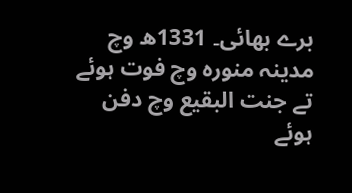برے بھائی۔ 1331ھ وچ مدینہ منورہ وچ فوت ہوئے تے جنت البقیع وچ دفن ہوئے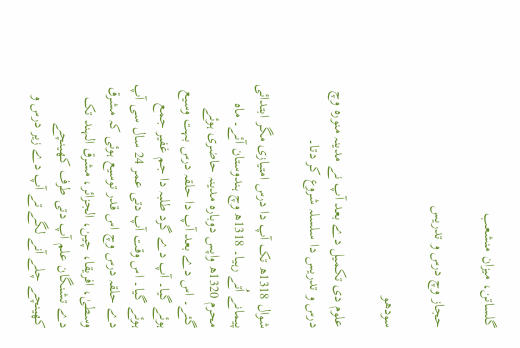گلساتن، میزان منشعب

حجاز وچ درس و تدریس

سودھو

علوم دی تکمیل دے بعد آپ نے مدینہ منورہ وچ درس و تدریس دا سلسلہ شروع کر دتا۔

شوال 1318ھ تک آپ دا درس امتیازی مگر ابتدائی پیمانے اُتے رہیا۔ 1318ھ وچ ہندوستان آئے۔ ماہ محرم 1320ھ واپس دوبارہ مدینہ حاضری ہوئے گئے۔ اس دے بعد آپ دا حلقہ درس بہت وسیع ہوئے گیا۔ آپ دے گرد طلبہ دا جم غفیر جمع ہوئے گیا۔ اس وقت آپ دتی عمر 24 سال سی آپ دے حلقہ درس وچ اس قدر توسیع ہوئی کہ مشرق وسطیٰ، افریقا، چین، الجزائر، مشرق الہند تک دے تشنگان علم آپ دتی طرف کھینچے کھینچے چلے آنے لگے تے آپ دے زیر درس و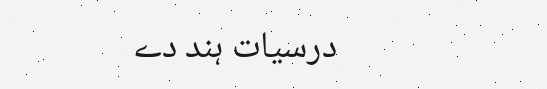درسیات ہند دے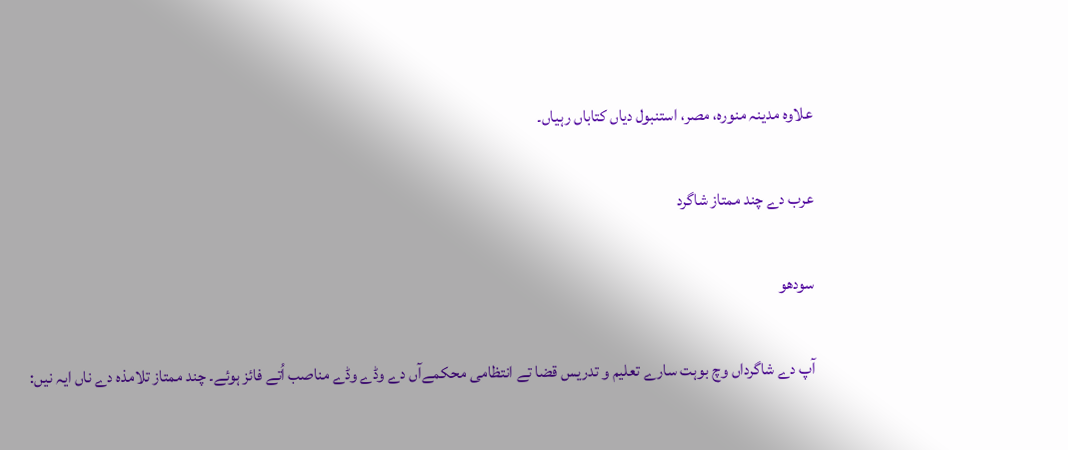علاوہ مدینہ منورہ، مصر، استنبول دیاں کتاباں رہیاں۔

عرب دے چند ممتاز شاگرد

سودھو

آپ دے شاگرداں وچ بوہت سارے تعلیم و تدریس قضا تے انتظامی محکمےآں دے وڈے وڈے مناصب اُتے فائز ہوئے۔ چند ممتاز تلامذہ دے ناں ایہ نيں: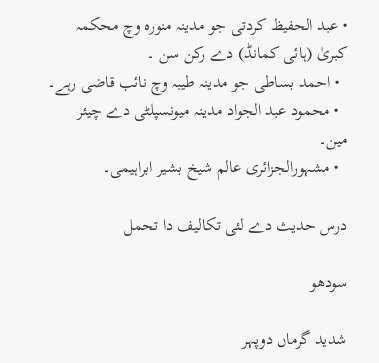• عبد الحفیظ کردتی جو مدینہ منورہ وچ محکمہ کبریٰ (ہائی کمانڈ) دے رکن سن ۔
  • احمد بساطی جو مدینہ طیبہ وچ نائب قاضی رہے۔
  • محمود عبد الجواد مدینہ میونسپلٹی دے چیئر مین۔
  • مشہورالجزائری عالم شیخ بشیر ابراہیمی۔

درس حدیث دے لئی تکالیف دا تحمل

سودھو

شدید گرماں دوپہر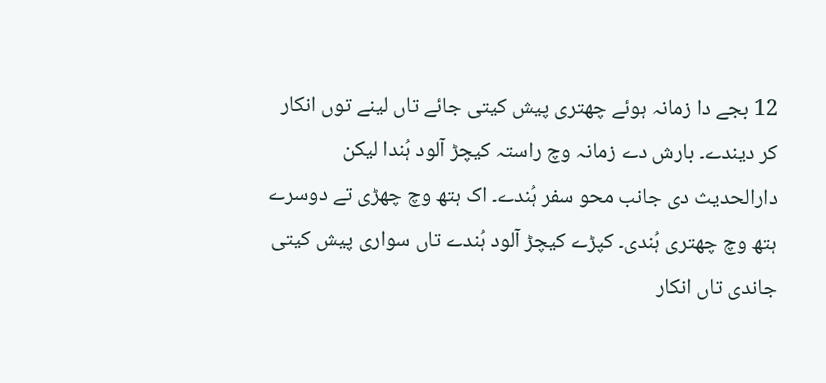12 بجے دا زمانہ ہوئے چھتری پیش کيتی جائے تاں لینے توں انکار کر دیندے۔ بارش دے زمانہ وچ راستہ کیچڑ آلود ہُندا لیکن دارالحدیث دی جانب محو سفر ہُندے۔ اک ہتھ وچ چھڑی تے دوسرے ہتھ وچ چھتری ہُندی۔ کپڑے کیچڑ آلود ہُندے تاں سواری پیش کيتی جاندی تاں انکار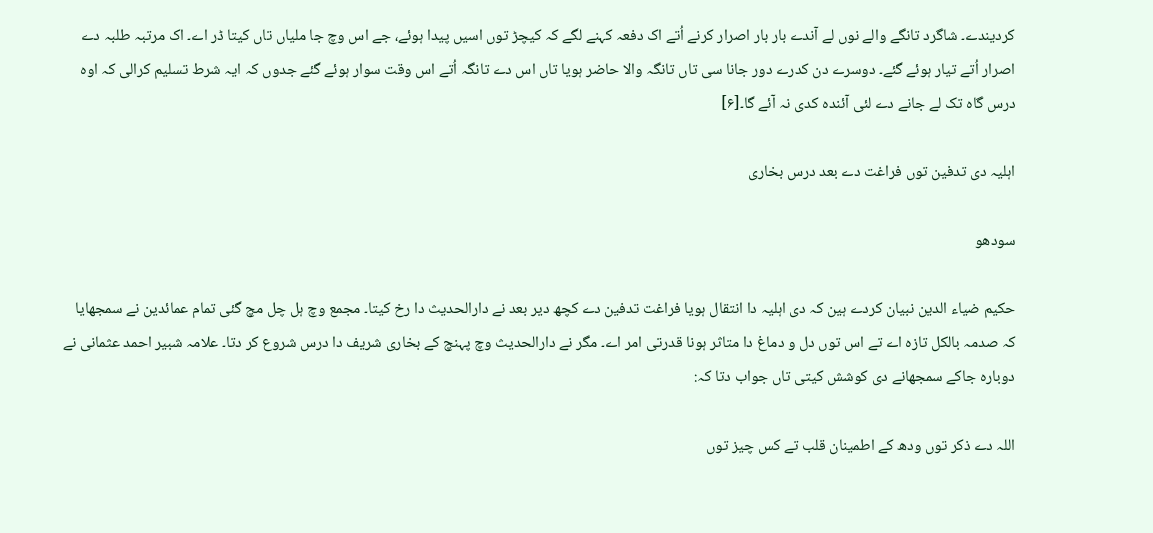کردیندے۔ شاگرد تانگے والے نوں لے آندے بار بار اصرار کرنے اُتے اک دفعہ کہنے لگے کہ کیچڑ توں اسيں پیدا ہوئے، جے اس وچ جا ملیاں تاں کیتا ڈر اے۔ اک مرتبہ طلبہ دے اصرار اُتے تیار ہوئے گئے۔ دوسرے دن کدرے دور جانا سی تاں تانگہ والا حاضر ہويا تاں اس دے تانگہ اُتے اس وقت سوار ہوئے گئے جدوں کہ ایہ شرط تسلیم کرالی کہ اوہ درس گاہ تک لے جانے دے لئی آئندہ کدی نہ آئے گا۔[۶]

اہلیہ دی تدفین توں فراغت دے بعد درس بخاری

سودھو

حکیم ضیاء الدین نبیان کردے ہین کہ دی اہلیہ دا انتقال ہويا فراغت تدفین دے کچھ دیر بعد نے دارالحدیث دا رخ کیتا۔ مجمع وچ ہل چل مچ گئی تمام عمائدین نے سمجھایا کہ صدمہ بالکل تازہ اے تے اس توں دل و دماغ دا متاثر ہونا قدرتی امر اے۔ مگر نے دارالحدیث وچ پہنچ کے بخاری شریف دا درس شروع کر دتا۔ علامہ شبیر احمد عثمانی نے دوبارہ جاکے سمجھانے دی کوشش کيتی تاں جواب دتا کہ:

اللہ دے ذکر توں ودھ کے اطمینان قلب تے کس چیز توں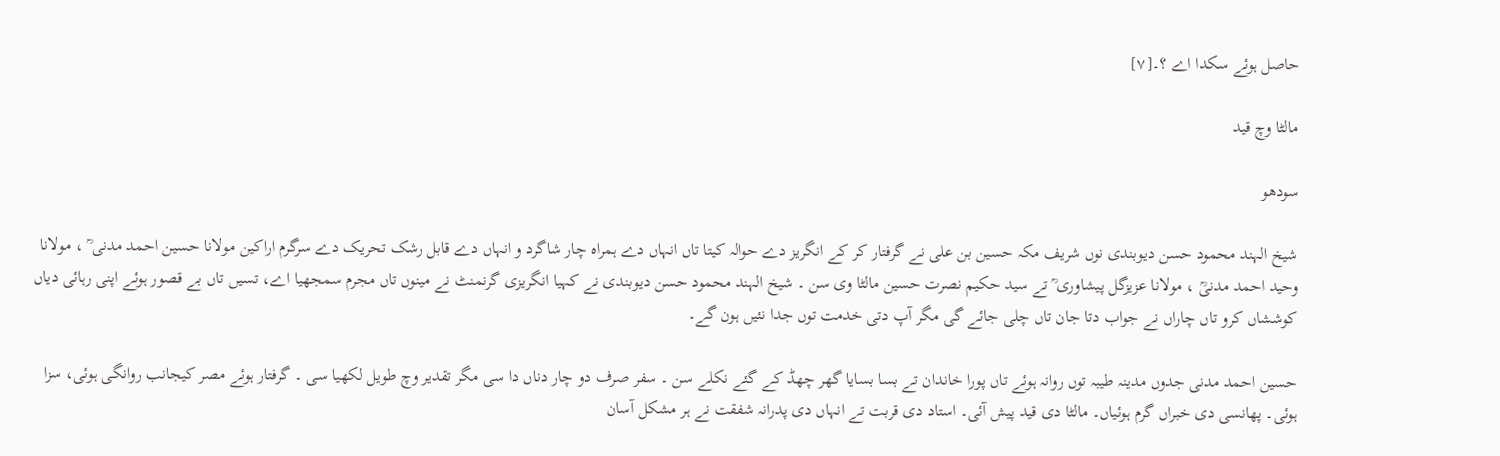حاصل ہوئے سکدا اے ؟۔[۷]

مالٹا وچ قید

سودھو

شیخ الہند محمود حسن دیوبندی نوں شریف مکہ حسین بن علی نے گرفتار کر کے انگریز دے حوالہ کیتا تاں انہاں دے ہمراہ چار شاگرد و انہاں دے قابل رشک تحریک دے سرگرم اراکین مولانا حسین احمد مدنی ؒ ، مولانا وحید احمد مدنیؒ ، مولانا عزیزگل پیشاوری ؒ تے سید حکیم نصرت حسین مالٹا وی سن ۔ شیخ الہند محمود حسن دیوبندی نے کہیا انگریزی گرنمنٹ نے مینوں تاں مجرم سمجھیا اے، تسيں تاں بے قصور ہوئے اپنی رہائی دیاں کوششاں کرو تاں چاراں نے جواب دتا جان تاں چلی جائے گی مگر آپ دتی خدمت توں جدا نئيں ہون گے۔

حسین احمد مدنی جدوں مدینہ طیبہ توں روانہ ہوئے تاں پورا خاندان تے بسا بسایا گھر چھڈ کے گئے نکلے سن ۔ سفر صرف دو چار دناں دا سی مگر تقدیر وچ طویل لکھیا سی ۔ گرفتار ہوئے مصر کیجانب روانگی ہوئی، سزا ہوئی۔ پھانسی دی خبراں گرم ہوئیاں۔ مالٹا دی قید پیش آئی۔ استاد دی قربت تے انہاں دی پدرانہ شفقت نے ہر مشکل آسان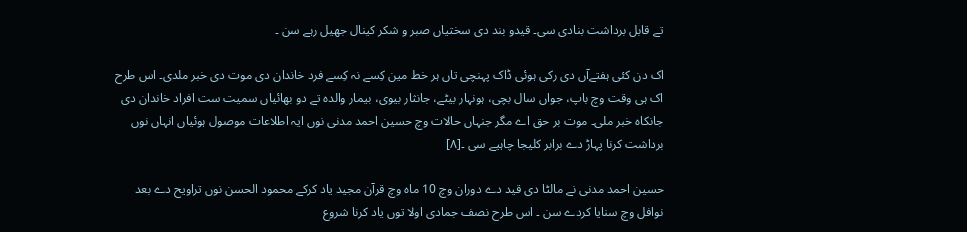تے قابل برداشت بنادی سی۔ قیدو بند دی سختیاں صبر و شکر کینال جھیل رہے سن ۔

اک دن کئی ہفتےآں دی رکی ہوئی ڈاک پہنچی تاں ہر خط مین کِسے نہ کِسے فرد خاندان دی موت دی خبر ملدی۔ اس طرح اک ہی وقت وچ باپ، جواں سال بچی، ہونہار بیٹے، جانثار بیوی، بیمار والدہ تے دو بھائیاں سمیت ست افراد خاندان دی جانکاہ خبر ملی۔ موت بر حق اے مگر جنہاں حالات وچ حسین احمد مدنی نوں ایہ اطلاعات موصول ہوئیاں انہاں نوں برداشت کرنا پہاڑ دے برابر کلیجا چاہیے سی ۔[۸]

حسین احمد مدنی نے مالٹا دی قید دے دوران وچ 10 ماہ وچ قرآن مجید یاد کرکے محمود الحسن نوں تراویح دے بعد نوافل وچ سنایا کردے سن ۔ اس طرح نصف جمادی اولا توں یاد کرنا شروع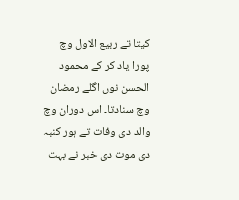کیتا تے ربیع الاول وچ پورا یاد کر کے محمود الحسن نوں اگلے رمضان وچ سنادتا۔ اس دوران وچ والد دی وفات تے ہور کنبہ دی موت دی خبر نے بہت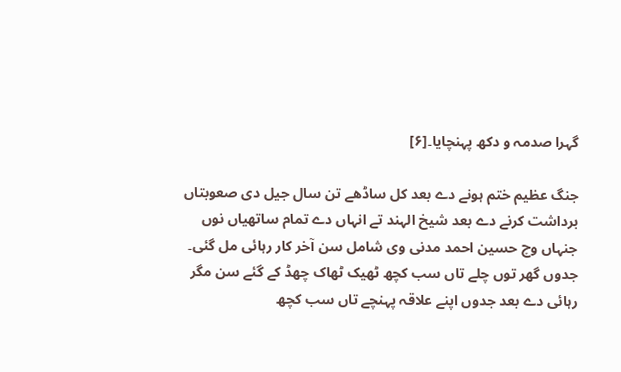گہرا صدمہ و دکھ پہنچایا۔[۶]

جنگ عظیم ختم ہونے دے بعد کل ساڈھے تن سال جیل دی صعوبتاں برداشت کرنے دے بعد شیخ الہند تے انہاں دے تمام ساتھیاں نوں جنہاں وچ حسین احمد مدنی وی شامل سن آخر کار رہائی مل گئی۔ جدوں گھر توں چلے تاں سب کچھ ٹھیک ٹھاک چھڈ کے گئے سن مگر رہائی دے بعد جدوں اپنے علاقہ پہنچے تاں سب کچھ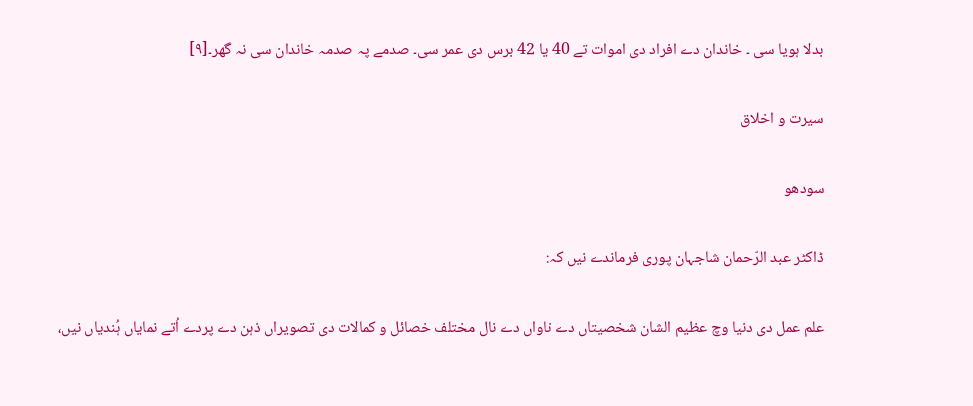بدلا ہويا سی ۔ خاندان دے افراد دی اموات تے 40 یا 42 برس دی عمر سی۔ صدمے پہ صدمہ خاندان سی نہ گھر۔[۹]

سیرت و اخلاق

سودھو

ڈاکٹر عبد الرّحمان شاجہان پوری فرماندے نيں کہ:

علم عمل دی دنیا وچ عظیم الشان شخصیتاں دے ناواں دے نال مختلف خصائل و کمالات دی تصویراں ذہن دے پردے اُتے نمایاں ہُندیاں نيں،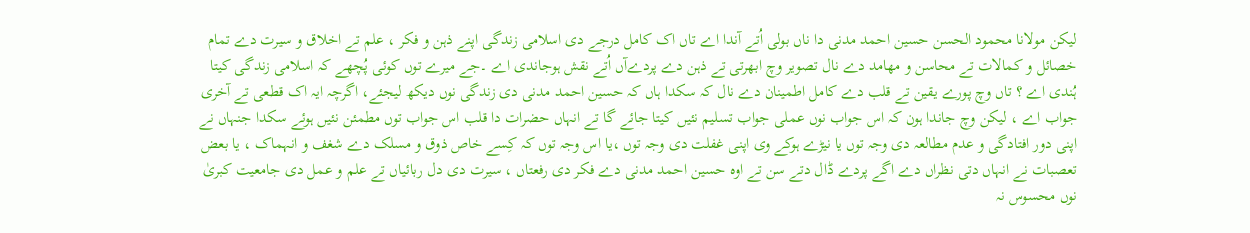لیکن مولانا محمود الحسن حسین احمد مدنی دا ناں بولی اُتے آندا اے تاں اک کامل درجے دی اسلامی زندگی اپنے ذہن و فکر ، علم تے اخلاق و سیرت دے تمام خصائل و کمالات تے محاسن و مھامد دے نال تصویر وچ ابھرتی تے ذہن دے پردےآں اُتے نقش ہوجاندی اے ۔جے میرے توں کوئی پُچھے کہ اسلامی زندگی کیتا ہُندی اے ؟ تاں وچ پورے یقین تے قلب دے کامل اطمینان دے نال کہ سکدا ہاں کہ حسین احمد مدنی دی زندگی نوں دیکھ لیجئے، اگرچہ ایہ اک قطعی تے آخری جواب اے ، لیکن وچ جاندا ہون کہ اس جواب نوں عملی جواب تسلیم نئيں کیتا جائے گا تے انہاں حضرات دا قلب اس جواب توں مطمئن نئيں ہوئے سکدا جنہاں نے اپنی دور افتادگی و عدم مطالعہ دی وجہ توں یا نیڑے ہوکے وی اپنی غفلت دی وجہ توں ،یا اس وجہ توں کہ کِسے خاص ذوق و مسلک دے شغف و انہماک ، یا بعض تعصبات نے انہاں دتی نظراں دے اگے پردے ڈال دتے سن تے اوہ حسین احمد مدنی دے فکر دی رفعتاں ، سیرت دی دل ربائیاں تے علم و عمل دی جامعیت کبریٰ نوں محسوس نہ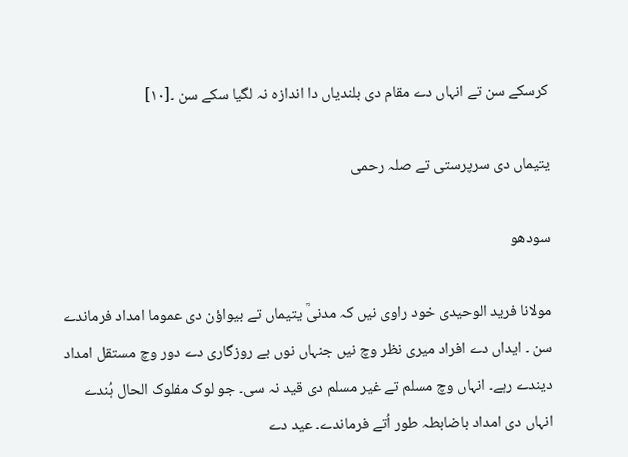کرسکے سن تے انہاں دے مقام دی بلندیاں دا اندازہ نہ لگیا سکے سن ۔[۱۰]

یتیماں دی سرپرستی تے صلہ رحمی

سودھو

مولانا فرید الوحیدی خود راوی نيں کہ مدنیؒ یتیماں تے بیواؤن دی عموما امداد فرماندے سن ۔ ایداں دے افراد میری نظر وچ نيں جنہاں نوں بے روزگاری دے دور وچ مستقل امداد دیندے رہے۔ انہاں وچ مسلم تے غیر مسلم دی قید نہ سی۔ جو لوک مفلوک الحال ہُندے انہاں دی امداد باضابطہ طور اُتے فرماندے۔ عید دے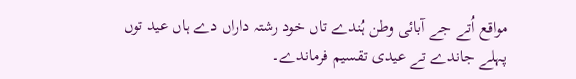مواقع اُتے جے آبائی وطن ہُندے تاں خود رشتہ داراں دے ہاں عید توں پہلے جاندے تے عیدی تقسیم فرماندے۔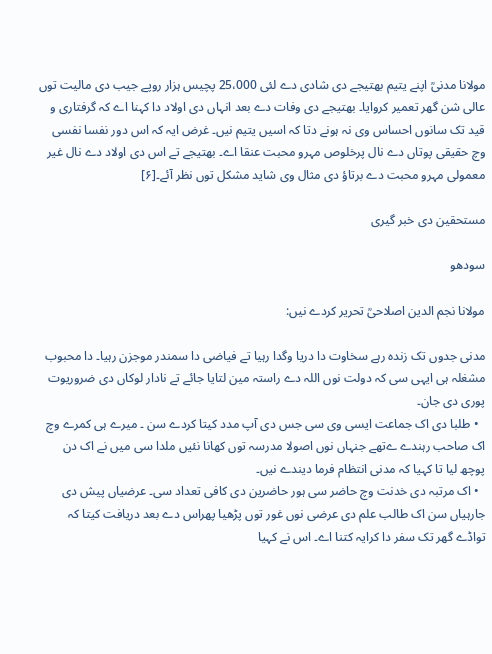مولانا مدنیؒ اپنے یتیم بھتیجے دی شادی دے لئی 25،000 پچیس ہزار روپے جیب دی مالیت توں عالی شن گھر تعمیر کروایا۔ بھتیجے دی وفات دے بعد انہاں دی اولاد دا کہنا اے کہ گرفتاری و قید تک سانوں احساس وی نہ ہونے دتا کہ اسيں یتیم نيں۔ غرض ایہ کہ اس دور نفسا نفسی وچ حقیقی پوتاں دے نال پرخلوص مہرو محبت عنقا اے۔ بھتیجے تے اس دی اولاد دے نال غیر معمولی مہرو محبت دے برتاؤ دی مثال وی شاید مشکل توں نظر آئے۔[۶]

مستحقین دی خبر گیری

سودھو

مولانا نجم الدین اصلاحیؒ تحریر کردے نيں:

مدنی جدوں تک زندہ رہے سخاوت دا دریا وگدا رہیا تے فیاضی دا سمندر موجزن رہیا۔ دا محبوب مشغلہ ہی ایہی سی کہ دولت نوں اللہ دے راستہ مین لتایا جائے تے نادار لوکاں دی ضروریوت پوری دی جان۔
  • طلبا دی اک جماعت ایسی وی سی جس دی آپ مدد کیتا کردے سن ۔ میرے ہی کمرے وچ اک صاحب رہندے ےتھے جنہاں نوں اصولا مدرسہ توں کھانا نئيں ملدا سی ميں نے اک دن پوچھ لیا تا کہیا کہ مدنی انتظام فرما دیندے نيں۔
  • اک مرتبہ دی خدنت وچ حاضر سی ہور حاضرین دی کافی تعداد سی۔ عرضیاں پیش دی جارہیاں سن اک طالب علم دی عرضی نوں غور توں پڑھیا پھراس دے بعد دریافت کیتا کہ تواڈے گھر تک سفر دا کرایہ کتنا اے۔ اس نے کہیا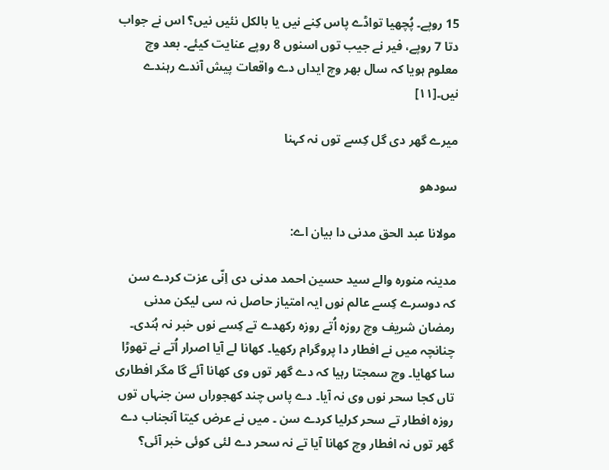15 روپے۔ پُچھیا تواڈے پاس کِنے نيں یا بالکل نئيں نيں؟ اس نے جواب دتا 7 روپے، فیر نے جیب توں اسنوں 8 روپے عنایت کیئے۔ بعد وچ معلوم ہويا کہ سال بھر وچ ایداں دے واقعات پیش آندے رہندے نيں۔[۱۱]

میرے گھر دی گل کِسے توں نہ کہنا

سودھو

مولانا عبد الحق مدنی دا بیان اے:

مدینہ منورہ والے سید حسین احمد مدنی دی اِنّی عزت کردے سن کہ دوسرے کِسے عالم نوں ایہ امتیاز حاصل نہ سی لیکن مدنی رمضان شریف وچ روزہ اُتے روزہ رکھدے تے کِسے نوں خبر نہ ہُندی۔ چنانچہ ميں نے افطار دا پروگرام رکھیا۔ کھانا لے آیا اصرار اُتے نے تھوڑا سا کھایا۔ وچ سمجتا رہیا کہ دے گھر توں وی کھانا آئے گا مگر افطاری تاں کجا سحر نوں وی نہ آیا۔ دے پاس چند کھجوراں سن جنہاں توں روزہ افطار تے سحر کرلیا کردے سن ۔ ميں نے عرض کیتا آنجناب دے گھر توں نہ افطار وچ کھانا آیا تے نہ سحر دے لئی کوئی خبر آئی؟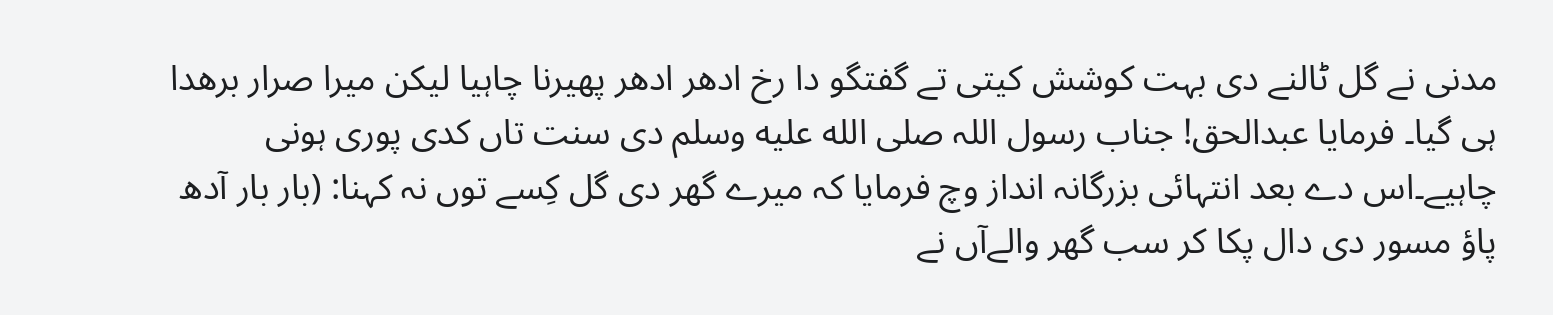مدنی نے گل ٹالنے دی بہت کوشش کيتی تے گفتگو دا رخ ادھر ادھر پھیرنا چاہیا لیکن میرا صرار برھدا ہی گیا۔ فرمایا عبدالحق! جناب رسول اللہ صلى الله عليه وسلم دی سنت تاں کدی پوری ہونی چاہیے۔اس دے بعد انتہائی بزرگانہ انداز وچ فرمایا کہ میرے گھر دی گل کِسے توں نہ کہنا: (بار بار آدھ پاؤ مسور دی دال پکا کر سب گھر والےآں نے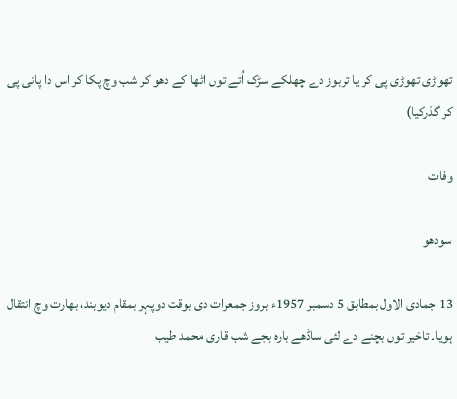تھوڑی تھوڑی پی کر یا تربوز دے چھلکے سڑک اُتے توں اٹھا کے دھو کر شب وچ پکا کر اس دا پانی پی کر گذرکیا)

وفات

سودھو

13 جمادی الاول بمطابق 5 دسمبر 1957ء بروز جمعرات دی بوقت دوپہر بمقام دیوبند، بھارت وچ انتقال ہويا۔ تاخیر توں بچنے دے لئی ساڈھے بارہ بجے شب قاری محمد طیب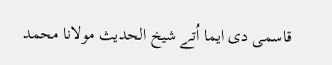قاسمی دی ایما اُتے شیخ الحدیث مولانا محمد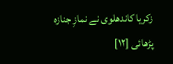زکریا کاندھلوی نے نمازِ جنازہ پڑھائی [۱۲]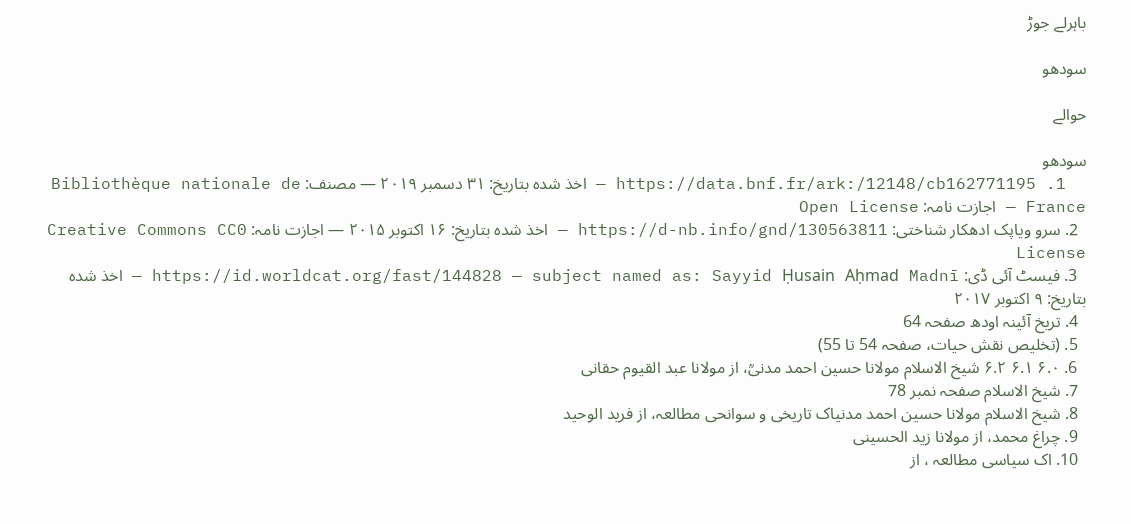باہرلے جوڑ

سودھو

حوالے

سودھو
  1. https://data.bnf.fr/ark:/12148/cb162771195 — اخذ شدہ بتاریخ: ۳۱ دسمبر ۲۰۱۹ — مصنف: Bibliothèque nationale de France — اجازت نامہ: Open License
  2. سرو ویاپک ادھکار شناختی: https://d-nb.info/gnd/130563811 — اخذ شدہ بتاریخ: ۱۶ اکتوبر ۲۰۱۵ — اجازت نامہ: Creative Commons CC0 License
  3. فیسٹ آئی ڈی: https://id.worldcat.org/fast/144828 — subject named as: Sayyid Ḥusain Aḥmad Madnī — اخذ شدہ بتاریخ: ۹ اکتوبر ۲۰۱۷
  4. تریخ آئینہ اودھ صفحہ 64
  5. (تخلیص نقش حیات، صفحہ 54 تا 55)
  6. ۶.۰ ۶.۱ ۶.۲ شیخ الاسلام مولانا حسین احمد مدنیؒ، از مولانا عبد القیوم حقانی
  7. شیخ الاسلام صفحہ نمبر 78
  8. شیخ الاسلام مولانا حسین احمد مدنیاک تاریخی و سوانحی مطالعہ، از فرید الوحید
  9. چراغ محمد، از مولانا زید الحسینی
  10. اک سیاسی مطالعہ ، از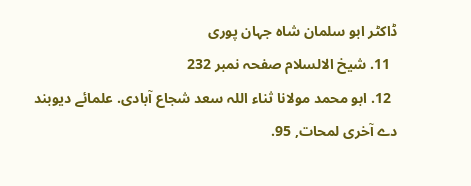ڈاکٹر ابو سلمان شاہ جہان پوری
  11. شیخ الالسلام صفحہ نمبر 232
  12. ابو محمد مولانا ثناء اللہ سعد شجاع آبادی. علمائے دیوبند دے آخری لمحات, 95.